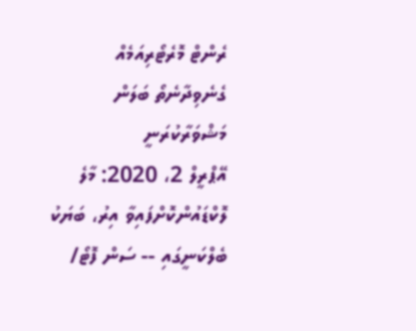ރެންޓް މޮރެޓޯރިއަމެއް ގެނެވިދާނެތޯ ބަލަން މަޝްވަރާކުރަނީ
އޭޕްރީލް 2، 2020: މާލެ ލޮކްޑައުންކޮށްފައިވާ އިރު، ބަޔަކު ބެލްކަނީގައި -- ސަން ފޮޓޯ/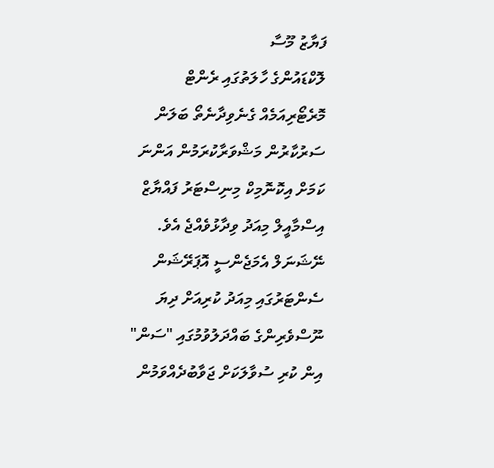ފަޔާޒު މޫސާ
ލޮކްޑައުންގެ ހާލަތުގައި ރެންޓް މޮރެޓޯރިއަމެއް ގެނެވިދާނެތޯ ބަލަން ސަރުކާރުން މަޝްވަރާކުރަމުން އަންނަ ކަމަށް އިކޮނޮމިކް މިނިސްޓަރު ފައްޔާޒް އިސްމާއީލް މިއަދު ވިދާޅުވެއްޖެ އެވެ.
ނޭޝަނަލް އެމަޖެންސީ އޮޕަރޭޝަން ސެންޓަރުގައި މިއަދު ކުރިއަށް ދިޔަ ނޫސްވެރިންގެ ބައްދަލުވުމުގައި "ސަން" އިން ކުރި ސުވާލަކަށް ޖަވާބުދެއްވަމުން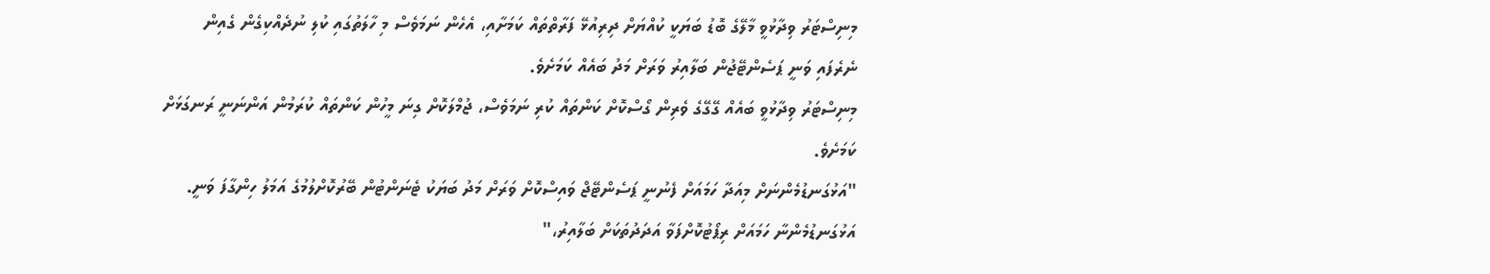މިނިސްޓަރު ވިދާޅުވީ މާލޭގެ ބޮޑު ބަޔަކީ ކުއްޔަށް ދިރިއުޅޭ ފަރާތްތައް ކަމަށާއި، އެހެން ނަމަވެސް މި ހާލަތުގައި ކުލި ނުދެއްކިގެން ގެއިން ނެރެފައި ވަނީ ޕަސެންޓޭޖުން ބަލާއިރު ވަރަށް މަދު ބައެއް ކަމަށެވެ.
މިނިސްޓަރު ވިދާޅުވީ ބައެއް ގޭގޭގެ ވެރިން ގޯސްކޮށް ކަންތައް ކުރި ނަމަވެސް، ޖުމްލަކޮށް ގިނަ މީހުން ކަންތައް ކުރަމުން އަންނަނީ ރަނގަޅަށް ކަމަށެވެ.
"އަޅުގަނޑުމެންނަށް މިއަދާ ހަމައަށް ފެނުނީ ޕަސެންޓޭޖް ވައިސްކޮށް ވަރަށް މަދު ބަޔަކު ޓެނަންޓުން ބޭރުކޮށްލުމުގެ އަމަލު ހިންގާފަ ވަނީ. އަޅުގަނޑުމެންނާ ހަމައަށް ރިޕޯޓުކޮށްފަވާ އަދަދުތަކަށް ބަލާއިރު،"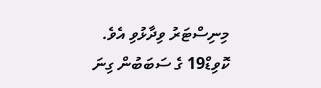މިނިސްޓަރު ވިދާޅުވި އެވެ.
ކޮވިޑް19 ގެ ސަބަބުން ގިނަ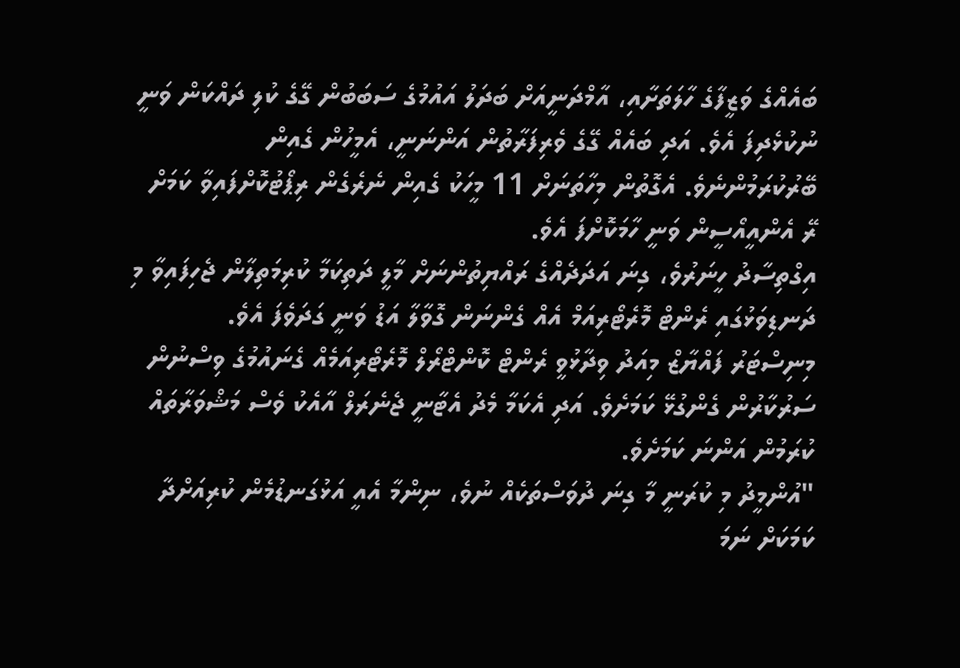ބައެއްގެ ވަޒީފާގެ ހާލަތަށާއި، އާމްދަނީއަށް ބަދަލު އައުމުގެ ސަބަބުން ގޭގެ ކުލި ދައްކަން ވަނީ ނުކުޅެދިފަ އެވެ. އަދި ބައެއް ގޭގެ ވެރިފަރާތުން އަންނަނީ، އެމީހުން ގެއިން ބޭރުކުރަމުންނެވެ. އެގޮތުން މިހާތަނަށް 11 މީހަކު ގެއިން ނެރެގެން ރިޕޯޓުކޮށްފައިވާ ކަމަށް ރޭ އެންއީއޯސީން ވަނީ ހާމަކޮށްފަ އެވެ.
އިގްތިސާދު ހީނަރުވެ، ގިނަ އަދަދެއްގެ ރައްޔިތުންނަށް މާލީ ދަތިކަމާ ކުރިމަތިލާން ޖެހިފައިވާ މި ދަނޑިވަޅުގައި ރެންޓް މޮރެޓޯރިއަމް އެއް ގެންނަން ގޮވާލާ އަޑު ވަނީ ގަދަވެފަ އެވެ.
މިނިސްޓަރު ފައްޔާޒް މިއަދު ވިދާޅުވީ ރެންޓް ކޮންޓްރޯލް މޮރެޓޯރިއަމެއް ގެނައުމުގެ ވިސްނުން ސަރުކާރުން ގެންގުޅޭ ކަމަށެވެ. އަދި އެކަމާ މެދު އެޓާނީ ޖެނެރަލް އާއެކު ވެސް މަޝްވަރާތައް ކުރަމުން އަންނަ ކަމަށެވެ.
"އުންމީދު މި ކުރަނީ މާ ގިނަ ދުވަސްތަކެއް ނުވެ، ނިންމާ އެއީ އަޅުގަނޑުމެން ކުރިއަށްދާ ކަމަކަށް ނަމަ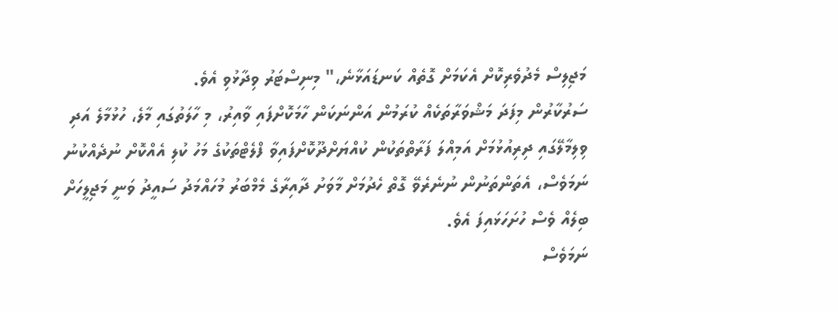މަޖިލިސް މެދުވެރިކޮށް އެކަމަށް ގޮތެއް ކަނޑައަޅާނެ،" މިނިސްޓަރު ވިދާޅުވި އެވެ.
ސަރުކާރުން މިފަދަ މަޝްވަރާތަކެއް ކުރަމުން އަންނަކަން ހާމަކޮށްފައި ވާއިރު، މި ހާލަތުގައި މާލެ، ހުޅުމާލެ އަދި ވިލިމާލޭގައި ދިރިއުޅުމަށް އަމިއްލަ ފަރާތްތަކުން ކުއްޔަށްދޫކޮށްފައިވާ ފްލެޓްތަކުގެ މަހު ކުލި އެއްކޮށް ނުދެއްކުނު ނަމަވެސް، އެތަންތަނުން ނުނެރެވޭ ގޮތް ހެދުމަށް މާވަށު ދާއިރާގެ މެމްބަރު މުހައްމަދު ސައީދު ވަނީ މަޖިލީހަށް ބިލެއް ވެސް ހުށަހަޅައިފަ އެވެ.
ނަމަވެސް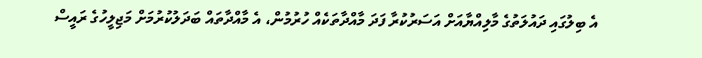އެ ބިލުގައި ދައުލަތުގެ މާލިއްޔާއަށް އަސަރުކުރާ ފަދަ މާއްދާތަކެއް ހުރުމުން، އެ މާއްދާތައް ބަދަލުކުރުމަށް މަޖިލީހުގެ ރައީސް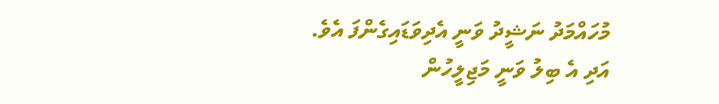މުހައްމަދު ނަޝީދު ވަނީ އެދިވަޑައިގެންފަ އެވެ. އަދި އެ ބިލު ވަނީ މަޖިލީހުން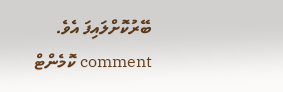ބޭރުކޮށްލައިފަ އެވެ.
comment ކޮމެންޓް